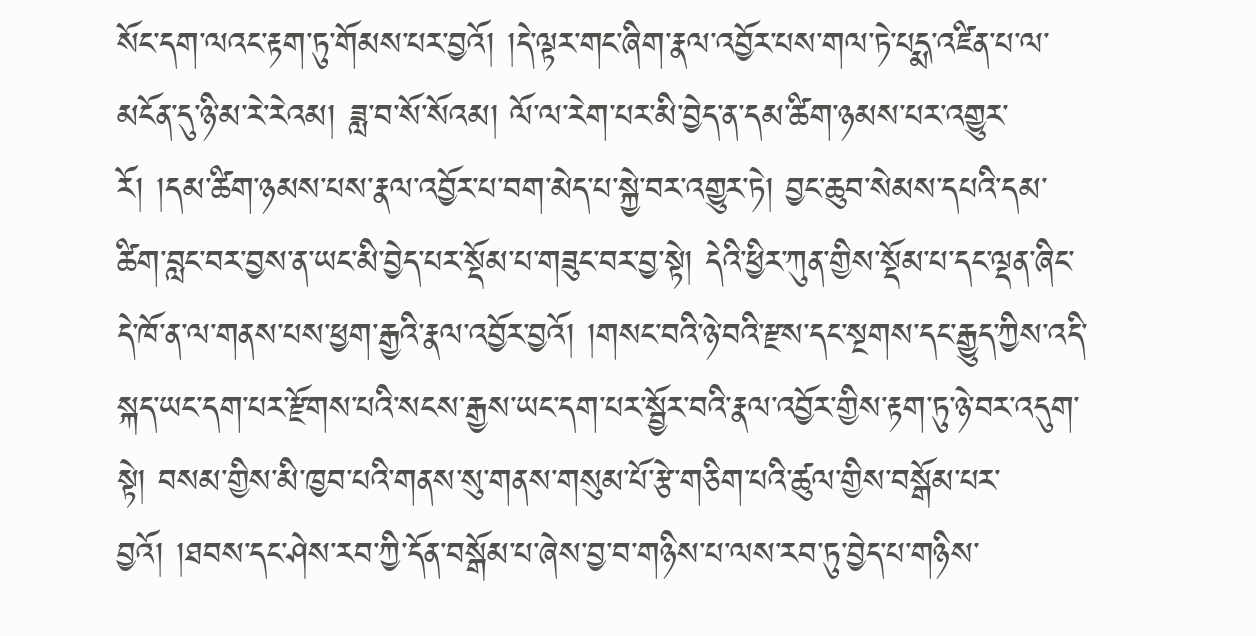སོང་དག་ལའང་རྟག་ཏུ་གོམས་པར་བྱའོ། །དེ་ལྟར་གང་ཞིག་རྣལ་འབྱོར་པས་གལ་ཏེ་པདྨ་འཛིན་པ་ལ་མངོན་དུ་ཉི་མ་རེ་རེའམ། ཟླ་བ་སོ་སོའམ། ལོ་ལ་རེག་པར་མི་བྱེད་ན་དམ་ཚིག་ཉམས་པར་འགྱུར་རོ། །དམ་ཚིག་ཉམས་པས་རྣལ་འབྱོར་པ་བག་མེད་པ་སྐྱེ་བར་འགྱུར་ཏེ། བྱང་ཆུབ་སེམས་དཔའི་དམ་ཚིག་བླང་བར་བྱས་ན་ཡང་མི་བྱེད་པར་སྡོམ་པ་གཟུང་བར་བྱ་སྟེ། དེའི་ཕྱིར་ཀུན་གྱིས་སྡོམ་པ་དང་ལྡན་ཞིང་དེ་ཁོ་ན་ལ་གནས་པས་ཕྱག་རྒྱའི་རྣལ་འབྱོར་བྱའོ། །གསང་བའི་ཉེ་བའི་རྫས་དང་སྔགས་དང་རྒྱུད་ཀྱིས་འདི་སྐད་ཡང་དག་པར་རྫོགས་པའི་སངས་རྒྱས་ཡང་དག་པར་སྦྱོར་བའི་རྣལ་འབྱོར་གྱིས་རྟག་ཏུ་ཉེ་བར་འདུག་སྟེ། བསམ་གྱིས་མི་ཁྱབ་པའི་གནས་སུ་གནས་གསུམ་པོ་རྩེ་གཅིག་པའི་ཚུལ་གྱིས་བསྒོམ་པར་བྱའོ། །ཐབས་དང་ཤེས་རབ་ཀྱི་དོན་བསྒོམ་པ་ཞེས་བྱ་བ་གཉིས་པ་ལས་རབ་ཏུ་བྱེད་པ་གཉིས་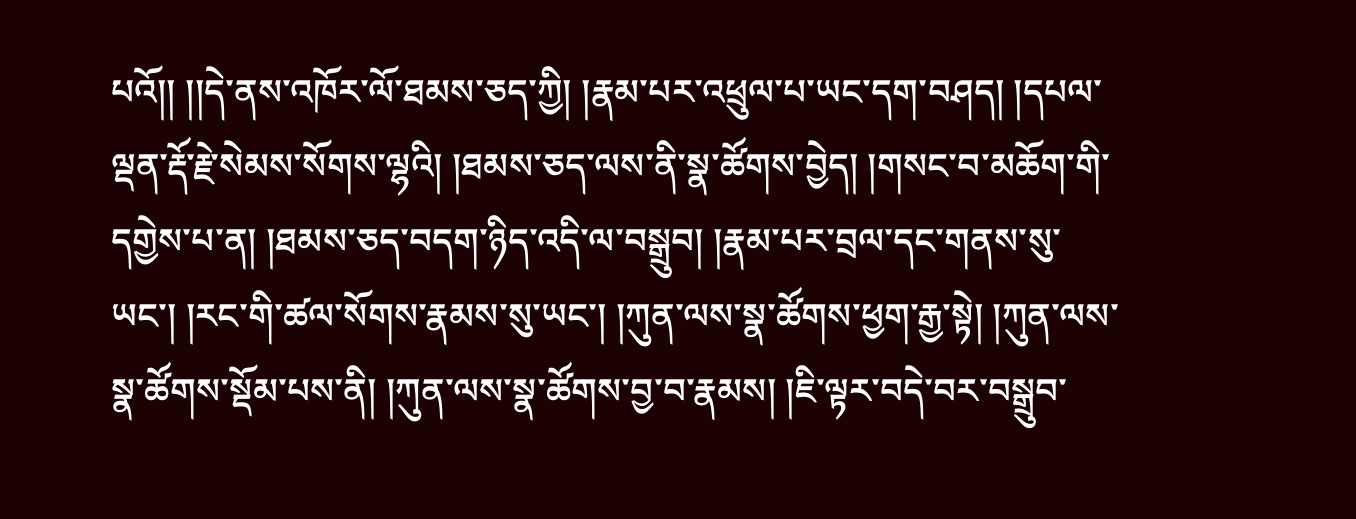པའོ།། །།དེ་ནས་འཁོར་ལོ་ཐམས་ཅད་ཀྱི། །རྣམ་པར་འཕྲུལ་པ་ཡང་དག་བཤད། །དཔལ་ལྡན་རྡོ་རྗེ་སེམས་སོགས་ལྷའི། །ཐམས་ཅད་ལས་ནི་སྣ་ཚོགས་བྱེད། །གསང་བ་མཆོག་གི་དགྱེས་པ་ན། །ཐམས་ཅད་བདག་ཉིད་འདི་ལ་བསྒྲུབ། །རྣམ་པར་བྲལ་དང་གནས་སུ་ཡང་། །རང་གི་ཚལ་སོགས་རྣམས་སུ་ཡང་། །ཀུན་ལས་སྣ་ཚོགས་ཕྱག་རྒྱ་སྟེ། །ཀུན་ལས་སྣ་ཚོགས་སྡོམ་པས་ནི། །ཀུན་ལས་སྣ་ཚོགས་བྱ་བ་རྣམས། །ཇི་ལྟར་བདེ་བར་བསྒྲུབ་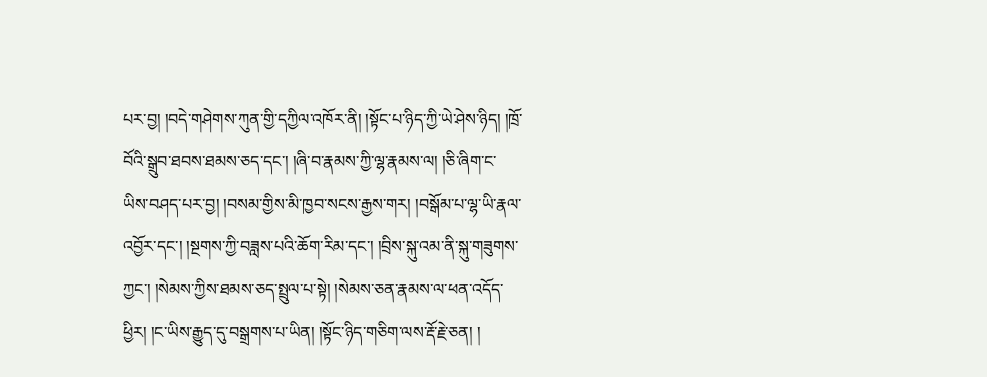པར་བྱ། །བདེ་གཤེགས་ཀུན་གྱི་དཀྱིལ་འཁོར་ནི། །སྟོང་པ་ཉིད་ཀྱི་ཡེ་ཤེས་ཉིད། །ཁྲོ་བོའི་སྒྲུབ་ཐབས་ཐམས་ཅད་དང་། །ཞི་བ་རྣམས་ཀྱི་ལྷ་རྣམས་ལ། །ཅི་ཞིག་ང་ཡིས་བཤད་པར་བྱ། །བསམ་གྱིས་མི་ཁྱབ་སངས་རྒྱས་གར། །བསྒོམ་པ་ལྷ་ཡི་རྣལ་འབྱོར་དང་། །སྔགས་ཀྱི་བཟླས་པའི་ཆོག་རིམ་དང་། །བྲིས་སྐུ་འམ་ནི་སྐུ་གཟུགས་ཀྱང་། །སེམས་ཀྱིས་ཐམས་ཅད་སྤྲུལ་པ་སྟེ། །སེམས་ཅན་རྣམས་ལ་ཕན་འདོད་ཕྱིར། །ང་ཡིས་རྒྱུད་དུ་བསྒྲགས་པ་ཡིན། །སྟོང་ཉིད་གཅིག་ལས་རྡོ་རྗེ་ཅན། །